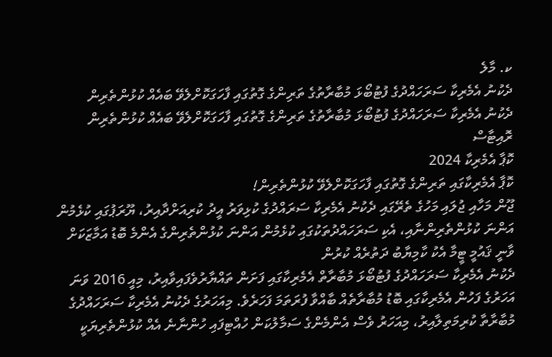ކ. މާލެ
ދެކުނު އެމެރިކާ ސަރަހައްދުގެ ފުޓުބޯޅަ މުބާރާތުގެ ތަރިންގެ ގޮތުގައި ފާހަގަކޮށްލެވޭ ބައެއް ކުޅުންތެރިން
ދެކުނު އެމެރިކާ ސަރަހައްދުގެ ފުޓުބޯޅަ މުބާރާތުގެ ތަރިންގެ ގޮތުގައި ފާހަގަކޮށްލެވޭ ބައެއް ކުޅުންތެރިން
ރޮއިޓާސް
ކޮޕާ އެމެރިކާ 2024
ކޮޕާ އެމެރިކާގައި ތަރިންގެ ގޮތުގައި ފާހަގަކޮށްލެވޭ ކުޅުންތެރިން!
ޖޫން މަހާއި ޖުލައި މަހުގެ ތެރޭގައި ދެކުނު އެމެރިކާ ސަރައްދުގެ ކުޅިވަރު އީދު ކުރިއަށްދާއިރު، ޔޫރަޕުގައި ކުޅެމުން އަންނަ ކުޅުންތެރިންނާއި، އެކި ސަރަހައްދުތަކުގައި ކުޅެމުން އަންނަ ކުޅުންތެރިންގެ އެންމެ ބޮޑު އަމާޒަކަށް ވާނީ ޤައުމީ ޓީމާ އެކު ކާމިޔާބު ދަތުރެއް ކުރުން
ދެކުނު އެމެރިކާ ސަރަހައްދުގެ ފުޓުބޯޅަ މުބާރާތް އެމެރިކާގައި ފަށަން ތައްޔާރުވެފައިވާއިރު، މިއީ 2016 ވަނަ އަހަރުގެ ފަހުން އެމެރިކާގައި ބޮޑު މުބާރާތެއް ބާއްވާ ފުރަތަމަ ފަހަރެވެ. މިއަހަރުގެ ދެކުނު އެމެރިކާ ސަރަހައްދުގެ މުބާރާތާ ކުރިމަތިލާއިރު، މިއަހަރު ވެސް އެންމެންގެ ސަމާލުކަން ހުއްޓިފައި ހުންނާނެ އެއް ކުޅުންތެރިޔަކީ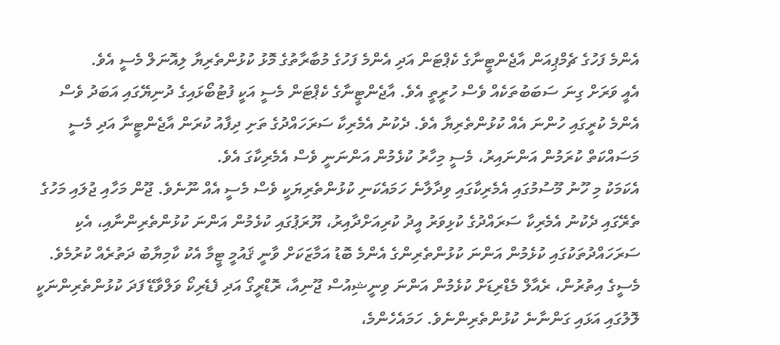އެންމެ ފަހުގެ ޗެމްޕިއަން އާޖެންޓީނާގެ ކެޕްޓަން އަދި އެންމެ ފަހުގެ މުބާރާތުގެ މޮޅު ކުޅުންތެރިޔާ ލިއޮނަލް މެސީ އެވެ.
އެއީ ވަރަށް ގިނަ ސަބަބުތަކެއް ވެސް ހުރީތީ އެވެ. އާޖެންޓީނާގެ ކެޕްޓަން މެސީ އަކީ ފުޓުބޯޅައިގެ ދުނިޔޭގައި އަބަދު ވެސް އެންމެ ކުރީގައި ހުންނަ އެއް ކުޅުންތެރިޔާ އެވެ. ދެކުނު އެމެރިކާ ސަރަހައްދުގެ ތަށި ދިފާއު ކުރަން އާޖެންޓީނާ އަދި މެސީ މަސައްކަތް ކުރަމުން އަންނައިރު، މެސީ މިހާރު ކުޅެމުން އަންނަނީ ވެސް އެމެރިކާގަ އެވެ.
އެކަމަކު މި ހޫނު މޫސުމުގައި އެމެރިކާގައި ވިދާލާނެ ހަމައެކަނި ކުޅުންތެރިޔަކީ ވެސް މެސީ އެއް ނޫނެވެ. ޖޫން މަހާއި ޖުލައި މަހުގެ ތެރޭގައި ދެކުނު އެމެރިކާ ސަރައްދުގެ ކުޅިވަރު އީދު ކުރިއަށްދާއިރު، ޔޫރަޕުގައި ކުޅެމުން އަންނަ ކުޅުންތެރިންނާއި، އެކި ސަރަހައްދުތަކުގައި ކުޅެމުން އަންނަ ކުޅުންތެރިންގެ އެންމެ ބޮޑު އަމާޒަކަށް ވާނީ ޤައުމީ ޓީމާ އެކު ކާމިޔާބު ދަތުރެއް ކުރުމެވެ.
މެސީގެ އިތުރުން، ރެއާލް މެޑްރިޑަށް ކުޅެމުން އަންނަ ވިނީޝިއުސް ޖޫނިއާ، ރޮޑްރީގޯ އަދި ފެޑެރިކޯ ވަލްވާޑޭ ފަދަ ކުޅުންތެރިންނަކީ ލޮލުގައި އަޅައި ގަންނާނެ ކުޅުންތެރިންނެވެ. ހަމައެހެންމެ،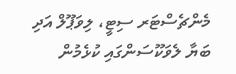މެންޗެސްޓަރ ސިޓީ، ލިވަޕޫލް އަދި ބަޔާ ލެވަކޫސަންގައި ކުޅެމުން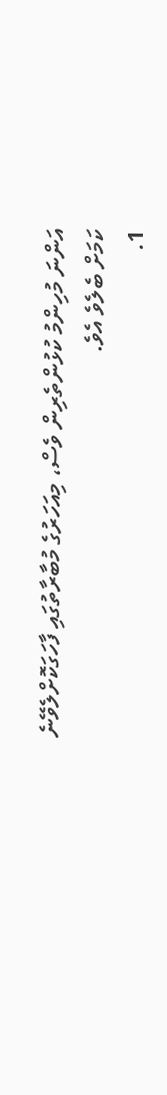އަންނަ މުހިންމު ކުޅުންތެރިން ވެސް، މިއަހަރުގެ މުބާރާތުގައި ފާހަގަކޮށްލެވޭނެ ކަމަށް ބެލެވެ އެވެ.
1.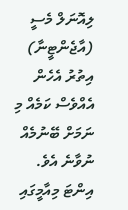ލިއޮނަލް މެސީ (އާޖެންޓީނާ)
އިތުރު އެހެން އެއްވެސް ކަމެއް މި ނަމަށް ބޭނުމެއް ނުވާނެ އެވެ. އިންޓަ މިއާމީގައި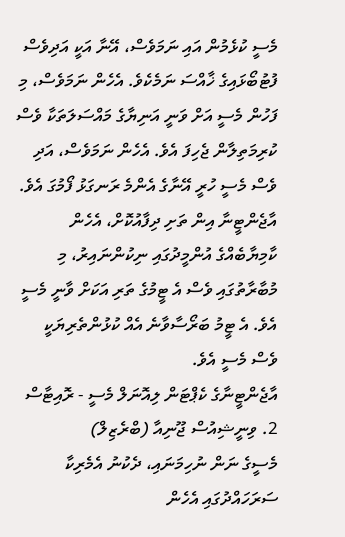މެސީ ކުޅެމުން އައި ނަމަވެސް، އޭނާ އަކީ އަދިވެސް ފުޓުބޯޅައިގެ ޚާއްސަ ނަމެކެވެ. އެހެން ނަމަވެސް، މި ފަހުން މެސީ އަށް ވަނީ އަނިޔާގެ މައްސަލަތަކާ ވެސް ކުރިމަތިލާން ޖެހިފަ އެވެ. އެހެން ނަމަވެސް، އަދި ވެސް މެސީ ހުރީ އޭނާގެ އެންމެ ރަނގަޅު ފޯމުގަ އެވެ. އާޖެންޓީނާ އިން ތަށި ދިފާއުކޮށް، އެހެން ކާމިޔާބެއްގެ އުންމީދުގައި ނިކުންނައިރު، މި މުބާރާތުގައި ވެސް އެ ޓީމުގެ ތަރި އަކަށް ވާނީ މެސީ އެވެ. އެ ޓީމު ބަރޯސާވާނެ އެއް ކުޅުންތެރިޔަކީ ވެސް މެސީ އެވެ.
އާޖެންޓީނާގެ ކެޕްޓަން ލިއޮނަލް މެސީ - ރޮއިޓާސް
2. ވިނީޝިއުސް ޖޫނިއާ (ބްރެޒިލް)
މެސީގެ ނަން ނުހިމަނައި، ދެކުނު އެމެރިކާ ސަރަހައްދުގައި އެހެން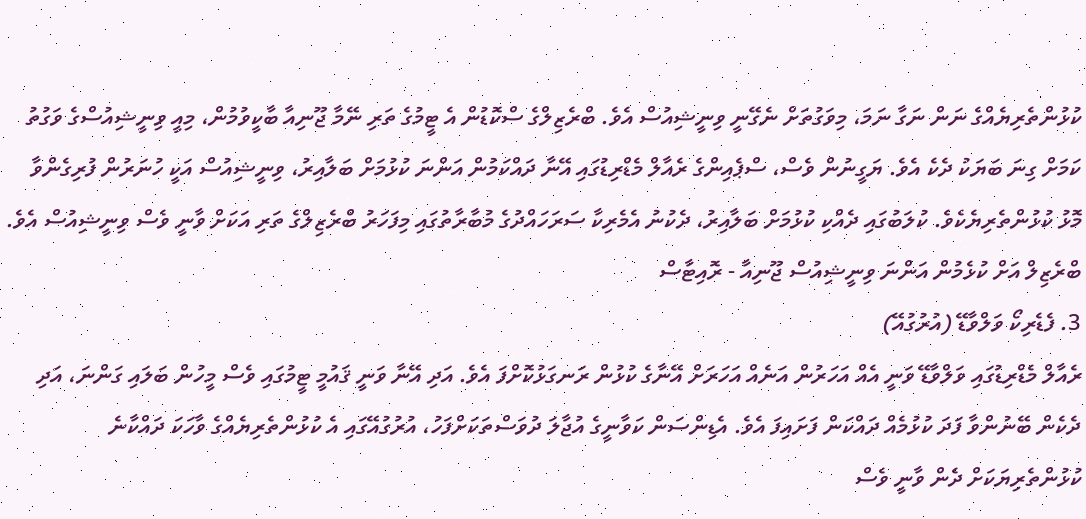ކުޅުންތެރިޔެއްގެ ނަން ނަގާ ނަމަ، މިވަގުތަށް ނެގޭނީ ވިނީޝިއުސް އެވެ. ބްރެޒިލްގެ ސްކޮޑުން އެ ޓީމުގެ ތަރި ނޭމާ ޖޫނިއާ ބާކީވުމުން، މިއީ ވިނީޝިއުސްގެ ވަގުތު ކަމަށް ގިނަ ބަޔަކު ދެކެ އެވެ. ޔަގީނުން ވެސް، ސްޕެއިންގެ ރެއާލް މެޑްރިޑުގައި އޭނާ ދައްކަމުން އަންނަ ކުޅުމަށް ބަލާއިރު، ވިނީޝިއުސް އަކީ ހުނަރުން ފުރިގެންވާ މޮޅު ކުޅުންތެރިޔެކެވެ. ކުލަބުގައި ދެއްކި ކުޅުމަށް ބަލާއިރު، ދެކުނު އެމެރިކާ ސަރަހައްދުގެ މުބާރާތުގައި މިފަހަރު ބްރެޒިލްގެ ތަރި އަކަށް ވާނީ ވެސް ވިނީޝިއުސް އެވެ.
ބްރެޒިލް އަށް ކުޅެމުން އަންނަ ވިނީޝިއުސް ޖޫނިއާ - ރޮއިޓާސް
3. ފެޑެރިކޯ ވަލްވާޑޭ (އުރުގުއޭ)
ރެއާލް މެޑްރިޑުގައި ވަލްވާޑޭ ވަނީ އެއް އަހަރުން އަނެއް އަހަރަށް އޭނާގެ ކުޅުން ރަނގަޅުކޮށްފަ އެވެ. އަދި އޭނާ ވަނީ ޤައުމީ ޓީމުގައި ވެސް މީހުން ބަލައި ގަންނަ، އަދި ދެކެން ބޭނުންވާ ފަދަ ކުޅުމެއް ދައްކަން ފަށައިފަ އެވެ. އެޑިންސަން ކަވާނީގެ އުޖާލަ ދުވަސްތަކަށްފަހު، އުރުގުއޭގައި އެ ކުޅުންތެރިޔެއްގެ ވާހަކަ ދައްކާނެ ކުޅުންތެރިޔަކަށް ދެން ވާނީ ވެސް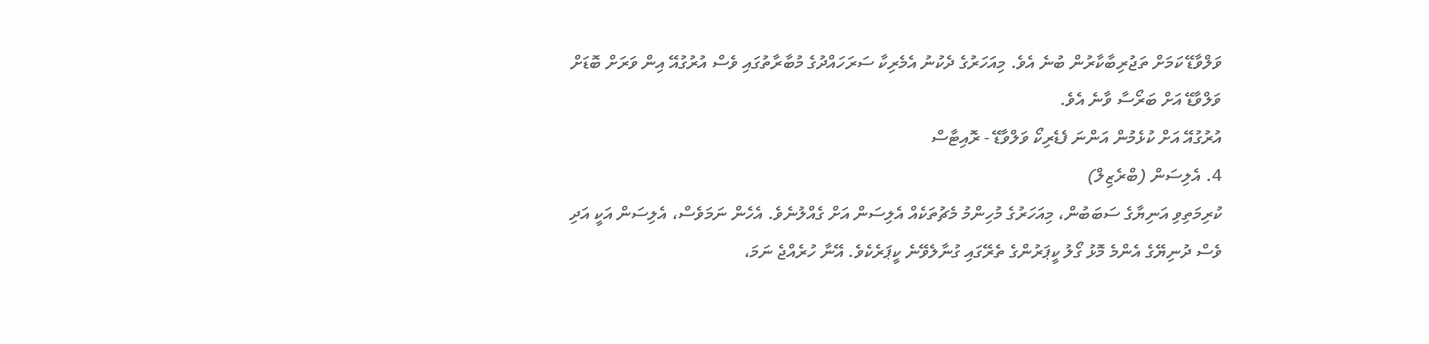ވަލްވާޑޭ ކަމަށް ތަޖުރިބާކާރުން ބުނެ އެވެ. މިއަހަރުގެ ދެކުނު އެމެރިކާ ސަރަހައްދުގެ މުބާރާތުގައި ވެސް އުރުގުއޭ އިން ވަރަށް ބޮޑަށް ވަލްވާޑޭ އަށް ބަރޯސާ ވާނެ އެވެ.
އުރުގުއޭ އަށް ކުޅެމުން އަންނަ ފެޑެރިކޯ ވަލްވާޑޭ - ރޮއިޓާސް
4. އެލިސަން (ބްރެޒިލް)
ކުރިމަތިވި އަނިޔާގެ ސަބަބުން، މިއަހަރުގެ މުހިންމު މެޗުތަކެއް އެލިސަން އަށް ގެއްލުނެވެ. އެހެން ނަމަވެސް، އެލިސަން އަކީ އަދި ވެސް ދުނިޔޭގެ އެންމެ މޮޅު ގޯލު ކީޕަރުންގެ ތެރޭގައި ގުނާލެވޭނެ ކީޕަރެކެވެ. އޭނާ ހުރެއްޖެ ނަމަ،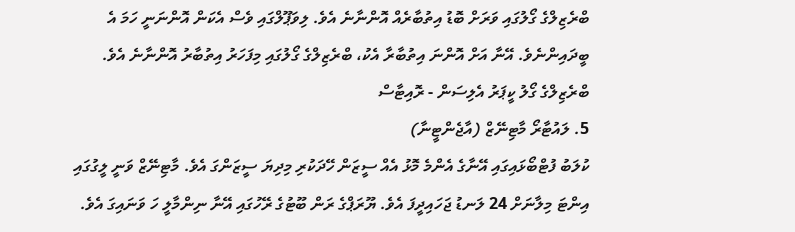ބްރެޒިލްގެ ގޯލުގައި ވަރަށް ބޮޑު އިތުބާރެއް އޮންނާނެ އެވެ. ލިވަޕޫލްގައި ވެސް އެކަން އޮންނަނީ ހަމަ އެ ބީދައިންނެވެ. އޭނާ އަށް އޮންނަ އިތުބާރާ އެކު، ބްރެޒިލްގެ ގޯލުގައި މިފަހަރު އިތުބާރު އޮންނާނެ އެވެ.
ބްރެޒިލްގެ ގޯލު ކީޕަރު އެލިސަން - ރޮއިޓާސް
5. ލައުޓާރޯ މާޓިނޭޒް (އާޖެންޓީނާ)
ކުލަބު ފުޓްބޯޅައިގައި އޭނާގެ އެންމެ މޮޅު އެއް ސީޒަން ހޭދަކުރި މިދިޔަ ސީޒަންގަ އެވެ. މާޓިނޭޒް ވަނީ ލީގުގައި އިންޓަ މިލާނަށް 24 ލަނޑު ޖަހައިދީފަ އެވެ. ޔޫރަޕްގެ ރަން ބޫޓުގެ ރޭހުގައި އޭނާ ނިންމާލީ ހަ ވަނައިގަ އެވެ.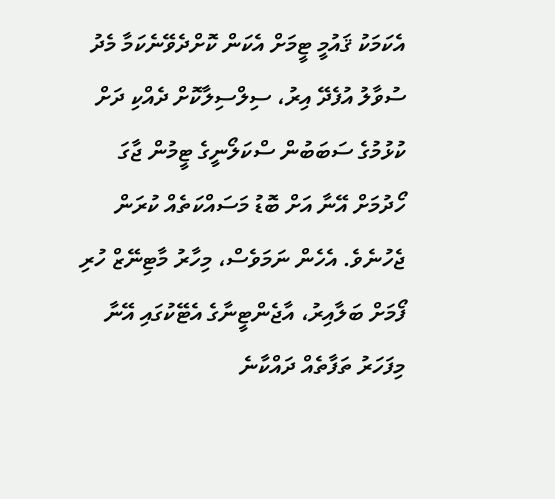އެކަމަކު ޤައުމީ ޓީމަށް އެކަން ކޮށްދެވޭނެކަމާ މެދު ސުވާލު އުފެދޭ އިރު، ސިލްސިލާކޮށް ދެއްކި ދަށް ކުޅުމުގެ ސަބަބުން ސްކަލޯނީގެ ޓީމުން ޖާގަ ހޯދުމަށް އޭނާ އަށް ބޮޑު މަސައްކަތެއް ކުރަން ޖެހުނެވެ. އެހެން ނަމަވެސް، މިހާރު މާޓިނޭޒް ހުރި ފޯމަށް ބަލާއިރު، އާޖެންޓީނާގެ އެޓޭކުގައި އޭނާ މިފަހަރު ތަފާތެއް ދައްކާނެ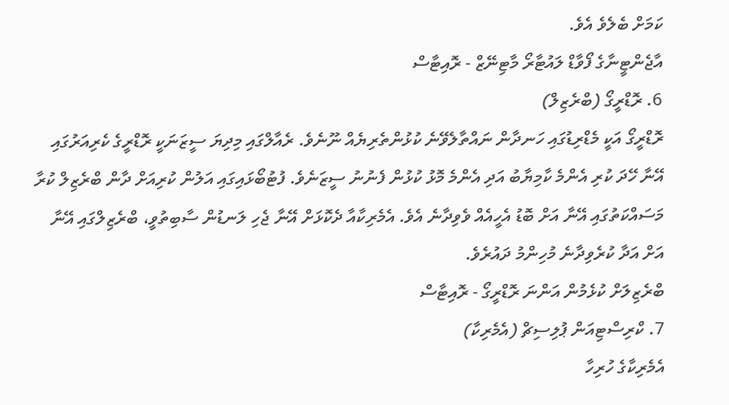ކަމަށް ބެލެވެ އެވެ.
އާޖެންޓީނާގެ ފޯވާޑް ލައުޓާރޯ މާޓިނޭޒް - ރޮއިޓާސް
6. ރޮޑްރީގޯ (ބްރެޒިލް)
ރޮޑްރީގޯ އަކީ މެޑްރިޑުގައި ހަނދާން ނައްތާލެވޭނެ ކުޅުންތެރިޔެއް ނޫނެވެ. ރެއާލްގައި މިދިޔަ ސީޒަނަކީ ރޮޑްރީގެ ކެރިއަރުގައި އޭނާ ހޭދަ ކުރި އެންމެ ކާމިޔާބު އަދި އެންމެ މޮޅު ކުޅުން ފެނުނު ސީޒަނެވެ. ފުޓުބޯޅައިގައި އަލުން ކުރިއަށް ދާން ބްރެޒިލް ކުރާ މަސައްކަތުގައި އޭނާ އަށް ބޮޑު އެހީއެއް ވެވިދާނެ އެވެ. އެމެރިކާއާ ދެކޮޅަށް އޭނާ ޖެހި ލަނޑުން ސާބިތުވީ، ބްރެޒިލްގައި އޭނާ އަށް އަދާ ކުރެވިދާނެ މުހިންމު ދައުރެވެ.
ބްރެޒިލަށް ކުޅެމުން އަންނަ ރޮޑްރީގޯ - ރޮއިޓާސް
7. ކްރިސްޓިއަން ޕުލިސިޗް (އެމެރިކާ)
އެމެރިކާގެ ހުރިހާ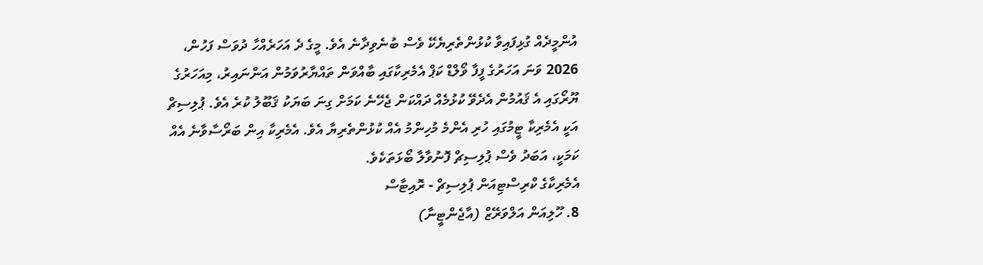އުންމީދެއް ގުޅިފައިވާ ކުޅުންތެރިޔެކޭ ވެސް ބުނެވިދާނެ އެވެ. މީގެ ދެ އަހަރެއްހާ ދުވަސް ފަހުން، 2026 ވަނަ އަހަރުގެ ފީފާ ވޯލްޑް ކަޕް އެމެރިކާގައި ބާއްވަން ތައްޔާރުވަމުން އަންނައިރު، މިއަހަރުގެ ޔޫރޯގައި އެ ޤައުމުން އެދެވޭ ކުޅުމެއް ދައްކަން ޖެހޭނެ ކަމަށް ގިނަ ބަޔަކު ޤަބޫލު ކުރެ އެވެ. ޕުލިސިޗް އަކީ އެމެރިކާ ޓީމުގައި ހުރި އެންމެ މުހިންމު އެއް ކުޅުންތެރިޔާ އެވެ. އެމެރިކާ އިން ބަރޯސާވާނެ އެއް ކަމަކީ، އަބަދު ވެސް ޕުލިސިޗް ފޮނުވާލާ ބޯޅަތަކެވެ.
އެމެރިކާގެ ކްރިސްޓިއަން ޕުލިސިޗް - ރޮއިޓާސް
8. ހޫލިއަން އަލްވަރޭޒް (އާޖެންޓީނާ)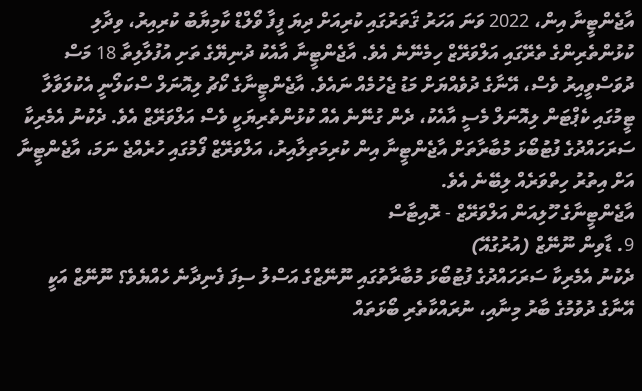އާޖެންޓީނާ އިން، 2022 ވަނަ އަހަރު ޤަތަރުގައި ކުރިއަށް ދިޔަ ފީފާ ވޯލްޑް ކާމިޔާބު ކުރިއިރު، ވިދާލި ކުޅުންތެރިންގެ ތެރޭގައި އަލްވަރޭޒް ހިމެނޭނެ އެވެ. އާޖެންޓީނާ އާއެކު ދުނިޔޭގެ ތަށި އުފުލާލިތާ 18 މަސް ދުވަސްވީއިރު ވެސް، އޭނާގެ ދުވެއްޔަށް މަޑު ޖެހުމެއް ނައެވެ. އާޖެންޓީނާގެ ކޯޗު ލިއޮނަލް ސްކަލޯނީ އެކުލަވާލާ ޓީމުގައި ކެޕްޓަން ލިއޮނަލް މެސީ އާއެކު، ދެން ގުނޭނެ އެއް ކުޅުންތެރިޔަކީ ވެސް އަލްވަރޭޒް އެވެ. ދެކުނު އެމެރިކާ ސަރަހައްދުގެ ފުޓުބޯޅަ މުބާރާތަށް އާޖެންޓީނާ އިން ކުރިމަތިލާއިރު، އަލްވަރޭޒް ފޯމުގައި ހުރެއްޖެ ނަމަ، އާޖެންޓީނާ އަށް އިތުރު ހިތްވަރެއް ލިބޭނެ އެވެ.
އާޖެންޓީނާގެ ހޫލިއަން އަލްވަރޭޒް - ރޮއިޓާސް
9. ޑާވިން ނޫނޭޒް (އުރުގުއޭ)
ދެކުނު އެމެރިކާ ސަރަހައްދުގެ ފުޓުބޯޅަ މުބާރާތުގައި ނޫނޭޒްގެ އަސްލު ސިފަ ފެނިދާނެ ހެއްޔެވެ؟ ނޫނޭޒް އަކީ އޭނާގެ ދުވުމުގެ ބާރު މިނާއި، ނުރައްކާތެރި ބޯޅަތައް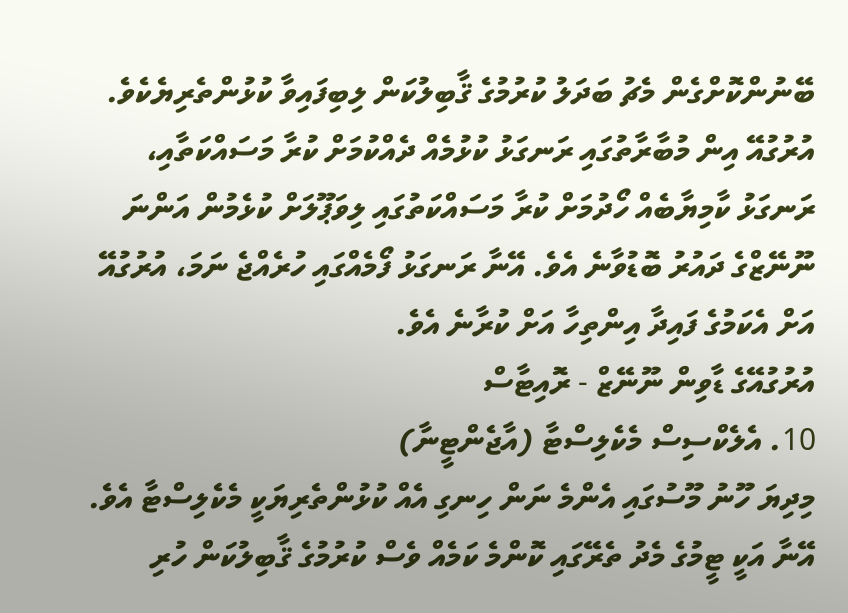ބޭނުންކޮށްގެން މެޗު ބަދަލު ކުރުމުގެ ޤާބިލުކަން ލިބިފައިވާ ކުޅުންތެރިޔެކެވެ. އުރުގުއޭ އިން މުބާރާތުގައި ރަނގަޅު ކުޅުމެއް ދެއްކުމަށް ކުރާ މަސައްކަތާއި، ރަނގަޅު ކާމިޔާބެއް ހޯދުމަށް ކުރާ މަސައްކަތުގައި ލިވަޕޫލަށް ކުޅެމުން އަންނަ ނޫނޭޒްގެ ދައުރު ބޮޑުވާނެ އެވެ. އޭނާ ރަނގަޅު ފޯމެއްގައި ހުރެއްޖެ ނަމަ، އުރުގުއޭ އަށް އެކަމުގެ ފައިދާ އިންތިހާ އަށް ކުރާނެ އެވެ.
އުރުގުއޭގެ ޑާވިން ނޫނޭޒް - ރޮއިޓާސް
10. އެލެކްސިސް މެކެލިސްޓާ (އާޖެންޓީނާ)
މިދިޔަ ހޫނު މޫސުގައި އެންމެ ނަން ހިނގި އެއް ކުޅުންތެރިޔަކީ މެކެލިސްޓާ އެވެ. އޭނާ އަކީ ޓީމުގެ މެދު ތެރޭގައި ކޮންމެ ކަމެއް ވެސް ކުރުމުގެ ޤާބިލުކަން ހުރި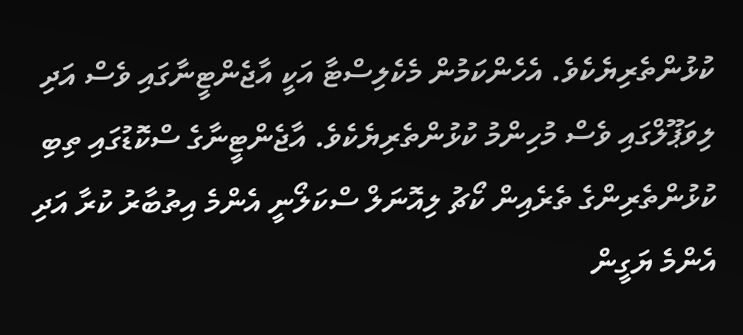ކުޅުންތެރިޔެކެވެ. އެހެންކަމުން މެކެލިސްޓާ އަކީ އާޖެންޓީނާގައި ވެސް އަދި ލިވަޕޫލްގައި ވެސް މުހިންމު ކުޅުންތެރިޔެކެވެ. އާޖެންޓީނާގެ ސްކޮޑުގައި ތިބި ކުޅުންތެރިންގެ ތެރެއިން ކޯޗު ލިއޮނަލް ސްކަލޯނީ އެންމެ އިތުބާރު ކުރާ އަދި އެންމެ ޔަގީން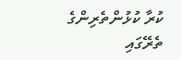ކުރާ ކުޅުންތެރިންގެ ތެރޭގައި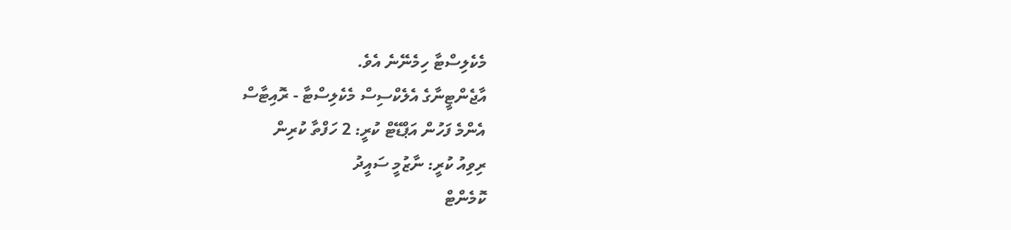މެކެލިސްޓާ ހިމެނޭނެ އެވެ.
އާޖެންޓީނާގެ އެލެކްސިސް މެކެލިސްޓާ - ރޮއިޓާސް
އެންމެ ފަހުން އަޕްޑޭޓް ކުރީ: 2 ހަފްތާ ކުރިން
ރިވިއު ކުރީ: ނާޒުމީ ސައީދު
ކޮމެންޓް